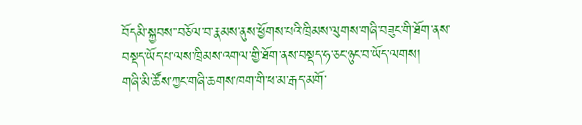བོདམི་སྐྱབས་་བཅོལ་བ་རྣམས་ནུས་ཕྱོགས་པའི་ཁྲིམས་ལུགས་གཞི་བཟུང་གི་ཐོག་ནས་བསྡད་ཡོད་པ་ལས་ཁྲིམས་འགལ་གྱི་ཐོག་ནས་བསྡད་ཧ་ཅང་ཉུང་བ་ཡོད་ལགས།
གཞི་མི་ཚོས་ཀྱང་གཞི་ཆགས་ཁག་གི་ཕ་མ་རྒད་མགོ་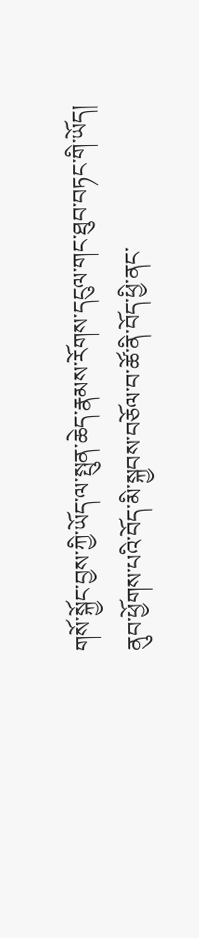གསོ་སྐྱོང་བྱས་ཀྱི་ཡོད་ལ་སྤུན་ཆེད་རྣམས་རོགས་དངུལ་གང་ཐུབ་བཏང་གི་ཡོད།
ནུབ་ཕྱོགས་པའི་བོད་མི་སྐྱབས་བཅོལ་བ་ཚོ་ནི་བོད་ཕྱི་ནང་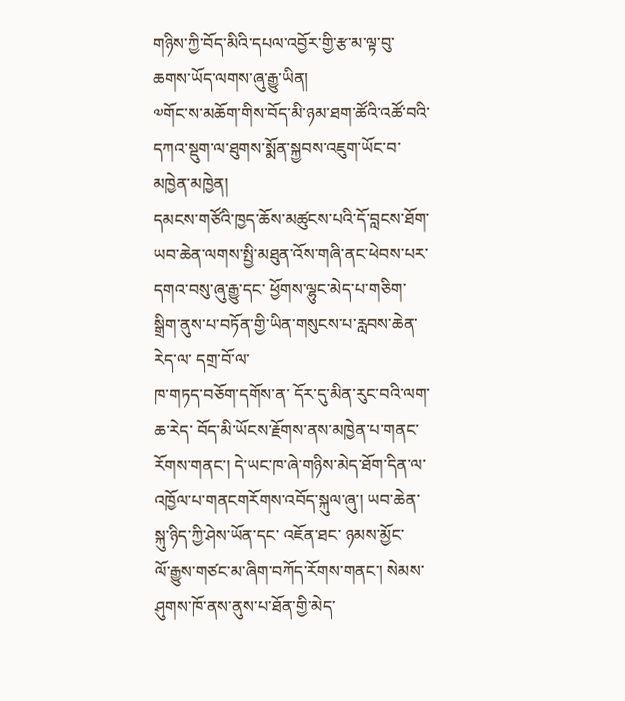གཉིས་ཀྱི་བོད་མིའི་དཔལ་འབྱོར་གྱི་རྩ་མ་ལྟ་བུ་ཆགས་ཡོད་ལགས་ཞུ་རྒྱུ་ཡིན།
༧གོང་ས་མཆོག་གིས་བོད་མི་ཉམ་ཐག་ཚོའི་འཚོ་བའི་དཀའ་སྡུག་ལ་ཐུགས་སྨོན་སྐྱབས་འཇུག་ཡོང་བ་མཁྱེན་མཁྱེན།
དམངས་གཙོའི་ཁྱད་ཆོས་མཚུངས་པའི་དོ་བླངས་ཐོག་ཡབ་ཆེན་ལགས་སྤྱི་མཐུན་འོས་གཞི་ནང་ཕེབས་པར་དགའ་བསུ་ཞུ་རྒྱུ་དང་ ཕྱོགས་ལྷུང་མེད་པ་གཅིག་སྒྲིག་ནུས་པ་བཏོན་གྱི་ཡིན་གསུངས་པ་རླབས་ཆེན་རེད་ལ་ དགྲ་བོ་ལ་
ཁ་གཏད་བཅོག་དགོས་ན་ དོར་དུ་མིན་རུང་བའི་ལག་ཆ་རེད་ བོད་མི་ཡོངས་རྗོགས་ནས་མཁྱེན་པ་གནང་རོགས་གནང་། དེ་ཡང་ཁ་ཞེ་གཉིས་མེད་ཐོག་དིན་ལ་འཁྱོལ་པ་གནངགརོགས་འབོད་སྐུལ་ཞུ་། ཡབ་ཆེན་སྐུ་ཉིད་ཀྱི་ཤེས་ཡོན་དང་ འཇོན་ཐང་ ཉམས་མྱོང་
ལོ་རྒྱུས་གཙང་མ་ཞིག་བཀོད་རོགས་གནང་། སེམས་ཤུགས་ཁོ་ནས་ནུས་པ་ཐོན་གྱི་མེད་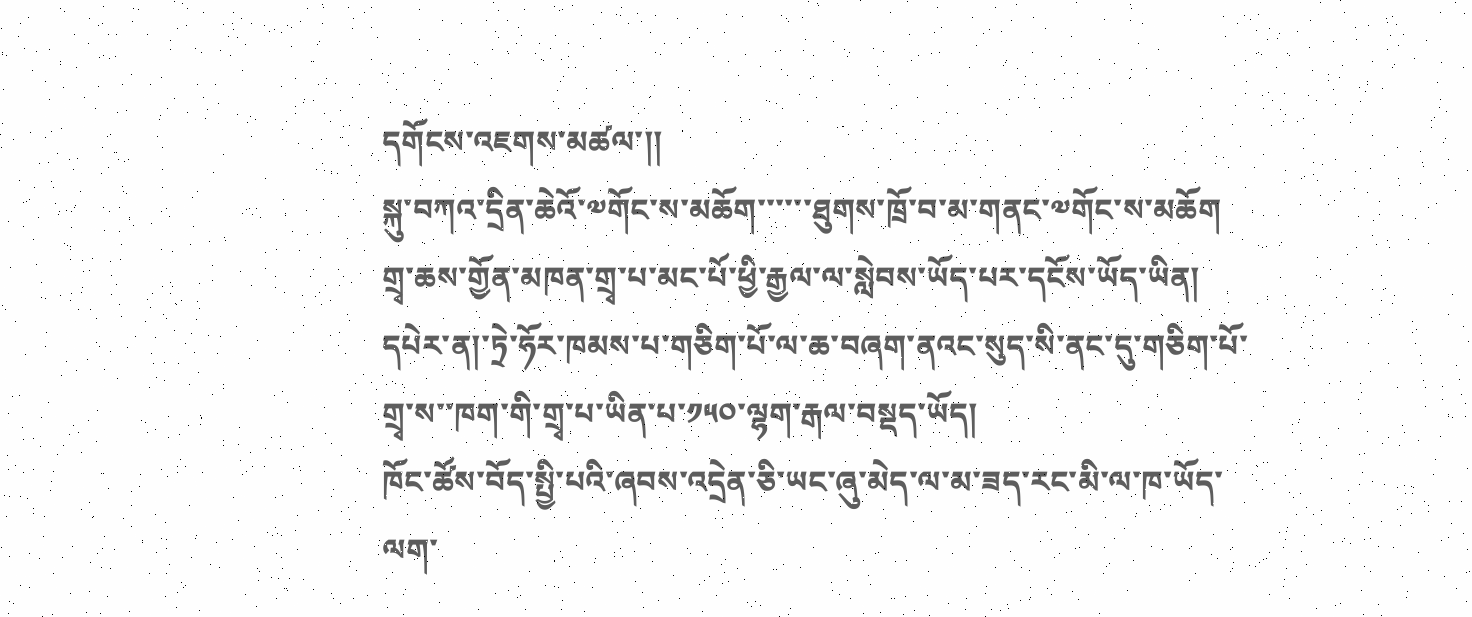དགོངས་འཇགས་མཚལ་།།
སྐུ་བཀའ་དྲིན་ཆེའོ་༧གོང་ས་མཆོག་་་་་་ཐུགས་ཁྲོ་བ་མ་གནང་༧གོང་ས་མཆོག
གྲྭ་ཆས་གྱོན་མཁན་གྲྭ་པ་མང་པོ་ཕྱི་རྒྱལ་ལ་སླེབས་ཡོད་པར་དངོས་ཡོད་ཡིན། དཔེར་ན།་ཏྲེ་ཧོར་ཁམས་པ་གཅིག་པོ་ལ་ཆ་བཞག་ནའང་སུད་སི་ནང་དུ་གཅིག་པོ་གྲྭ་ས་་ཁག་གི་གྲྭ་པ་ཡིན་པ་༡༥༠་ལྷག་རྒལ་བསྡད་ཡོད།
ཁོང་ཚོས་བོད་སྤྱི་པའི་ཞབས་འདྲེན་ཅི་ཡང་ཞུ་མེད་ལ་མ་ཟད་རང་མི་ལ་ཁ་ཡོད་ལག་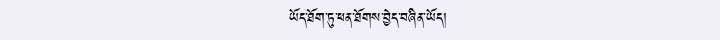ཡོད་ཐོག་ཏུ་ཕན་ཐོགས་བྱེད་བཞིན་ཡོད།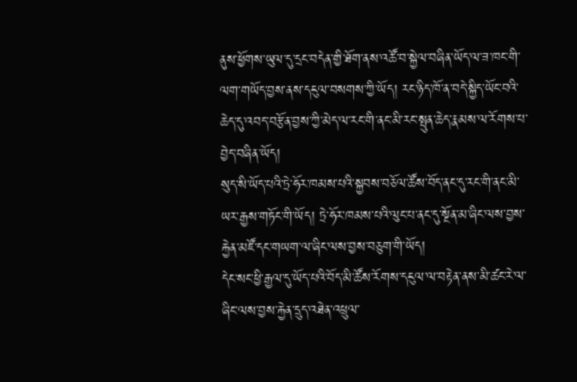ནུས་ཕྱོགས་ཡུལ་དུ་དྲང་བདེན་གྱི་ཐོག་ནས་འཚོ་བ་སྐྱེལ་བཞིན་ཡོད་ལ་ཟ་ཁང་གི་ལག་གཡོད་བྱས་ནས་དངུལ་བསགས་ཀྱི་ཡོད། རང་ཉིད་ཁོ་ན་བདེ་སྐྱིད་ཡོང་བའི་ཆེད་དུ་འབད་བརྩོན་བྱས་ཀྱི་མེད་ལ་རང་གི་ནང་མི་རང་སྤུན་ཆེད་རྣམས་ལ་རོགས་པ་བྱེད་བཞིན་ཡོད།
སུད་སི་ཡོད་པའི་ཏྲེ་ཧོར་ཁམས་པའི་སྐྱབས་བཅོལ་ཚོས་བོད་ནང་དུ་རང་གི་ནང་མི་ཡར་རྒྱས་གཏོང་གི་ཡོད། ཏྲེ་ཧོར་ཁམས་པའི་ལུང་པ་ནང་དུ་སྔོན་མ་ཞིང་ལས་བྱས་རྐྱེན་མཛོ་དང་གཡག་ལ་ཞིང་ལས་བྱས་བཅུག་གི་ཡོད།
དེང་སང་ཕྱི་རྒྱལ་དུ་ཡོད་པའི་བོད་མི་ཚོས་རོགས་དངུལ་ལ་བརྟེན་ནས་མི་ཚང་རེ་ལ་ཞིང་ལས་བྱས་རྐྱེན་དྲུད་འཐེན་འཕྲུལ་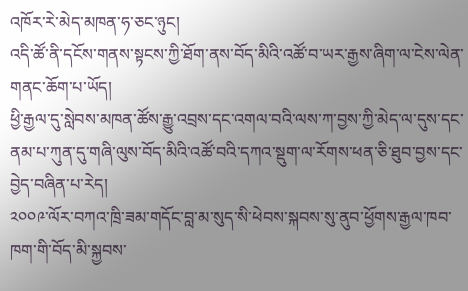འཁོར་རེ་མེད་མཁན་ཧ་ཅང་ཉུང།
འདི་ཚོ་ནི་དངོས་གནས་སྟངས་ཀྱི་ཐོག་ནས་བོད་མིའི་འཚོ་བ་ཡར་རྒྱས་ཞིག་ལ་ངེས་ལེན་གནང་ཆོག་པ་ཡོད།
ཕྱི་རྒྱལ་དུ་སླེབས་མཁན་ཚོས་རྒྱུ་འབྲས་དང་འགལ་བའི་ལས་ཀ་བྱས་ཀྱི་མེད་ལ་དུས་དང་ནམ་པ་ཀུན་དུ་གཞི་ལུས་བོད་མིའི་འཚོ་བའི་དཀའ་སྡུག་ལ་རོགས་ཕན་ཅི་ཐུབ་བྱས་དང་བྱེད་བཞིན་པ་རེད།
༢༠༠༩་ལོར་བཀའ་ཁྲི་ཟམ་གདོང་བླ་མ་སུད་སི་ཕེབས་སྐབས་སུ་ནུབ་ཕྱོགས་རྒྱལ་ཁབ་ཁག་གི་བོད་མི་སྐྱབས་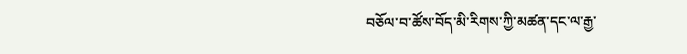བཅོལ་བ་ཚོས་བོད་མི་རིགས་ཀྱི་མཚན་དང་ལ་རྒྱ་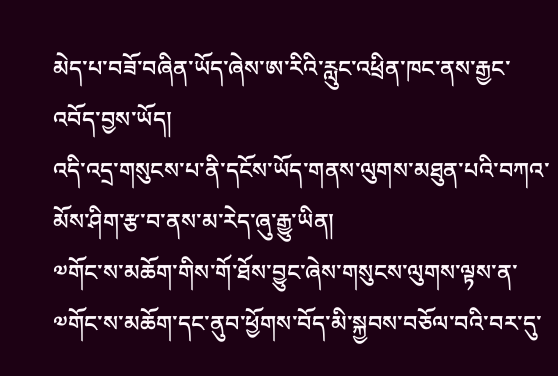མེད་པ་བཟོ་བཞིན་ཡོད་ཞེས་ཨ་རིའི་རླུང་འཕྲིན་ཁང་ནས་རྒྱང་འབོད་བྱས་ཡོད།
འདི་འདྲ་གསུངས་པ་ནི་དངོས་ཡོད་གནས་ལུགས་མཐུན་པའི་བཀའ་མོས་ཤིག་རྩ་བ་ནས་མ་རེད་ཞུ་རྒྱུ་ཡིན།
༧གོང་ས་མཆོག་གིས་གོ་ཐོས་བྱུང་ཞེས་གསུངས་ལུགས་ལྟས་ན་༧གོང་ས་མཆོག་དང་ནུབ་ཕྱོགས་བོད་མི་སྐྱབས་བཅོལ་བའི་བར་དུ་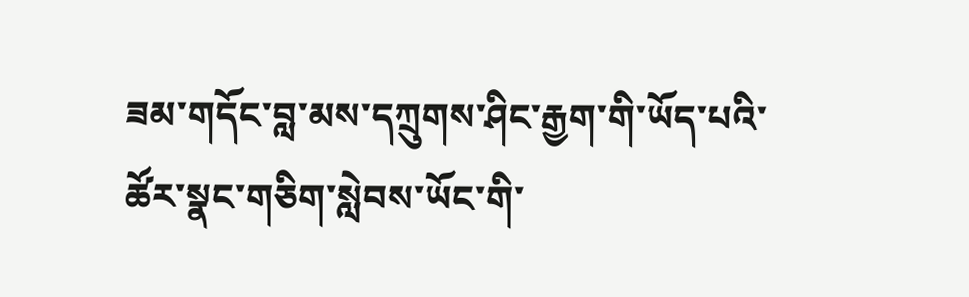ཟམ་གདོང་བླ་མས་དཀྲུགས་ཤིང་རྒྱག་གི་ཡོད་པའི་ཚོར་སྣང་གཅིག་སླེབས་ཡོང་གི་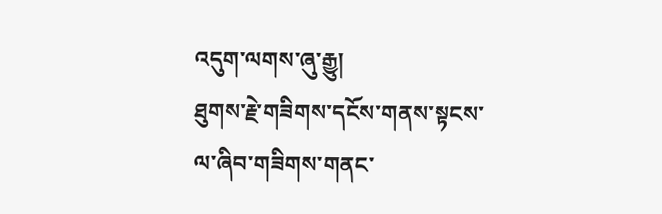འདུག་ལགས་ཞུ་རྒྱུ།
ཐུགས་རྗེ་གཟིགས་དངོས་གནས་སྟངས་ལ་ཞིབ་གཟིགས་གནང་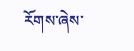རོགས་ཞེས་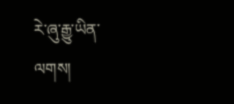རེ་ཞུ་རྒྱུ་ཡིན་ལགས།